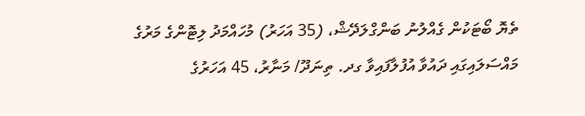ތެޔޮ ބޯޓަކުން ގެއްލުނު ބަންގްލަދޭޝް، (35 އަހަރު) މުހައްމަދު ލިޓޮންގެ މަރުގެ މައްސަލައިގައި ދައުވާ އުފުލާފައިވާ ގދ. ތިނަދޫ/ މަނާރު، 45 އަހަރުގެ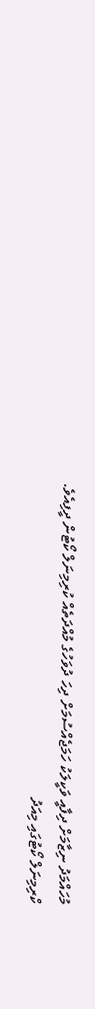މުހައްމަދު ނިޒާމަށް ދިފާއީ ވަކީލަކު ހަމަޖެއްސުމަށް ދިހަ ދުވަހުގެ މުއްދަތެއް ކުރިމިނަލް ކޯޓުން ދީފިއެވެ.
ކްރިމިނަލް ކޯޓުގައި މިއަދު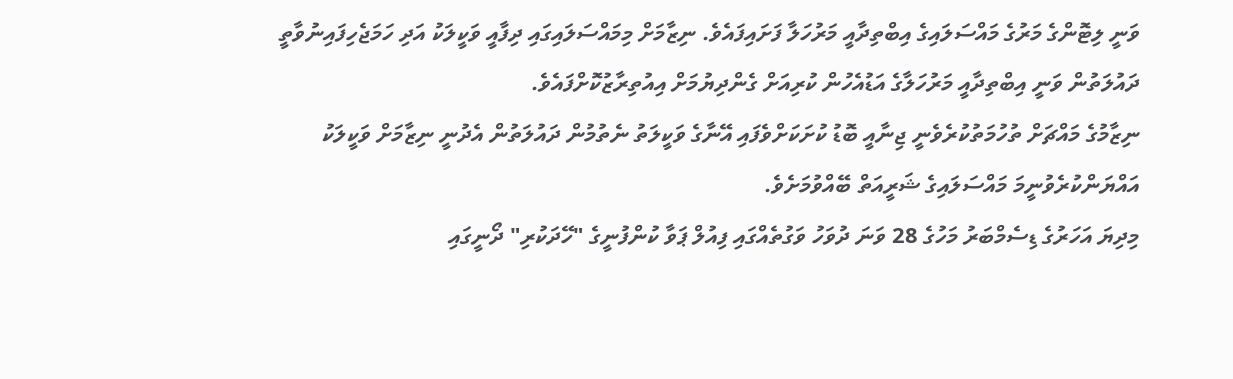ވަނީ ލިޓޮންގެ މަރުގެ މައްސަލައިގެ އިބްތިދާއީ މަރުހަލާ ފަށައިފައެވެ. ނިޒާމަށް މިމައްސަލައިގައި ދިފާއީ ވަކީލަކު އަދި ހަމަޖެހިފައިނުވާތީ ދައުލަތުން ވަނީ އިބްތިދާއީ މަރުހަލާގެ އަޑުއެހުން ކުރިއަށް ގެންދިޔުމަށް އިއުތިރާޒުކޮށްފައެވެ.
ނިޒާމުގެ މައްޗަށް ތުހުމަތުކުރެވެނީ ޖިނާއީ ބޮޑު ކުށަކަށްވެފައި އޭނާގެ ވަކީލަތު ނެތުމުން ދައުލަތުން އެދުނީ ނިޒާމަށް ވަކީލަކު އައްޔަންކުރެވުނީމަ މައްސަލައިގެ ޝަރީއަތް ބޭއްވުމަށެވެ.
މިދިޔަ އަހަރުގެ ޑިސެމްބަރު މަހުގެ 28 ވަނަ ދުވަހު ވަގުތެއްގައި ފިއުލް ޕަވާ ކުންފުނީގެ "ހޭދަކުރި" ދޯނީގައި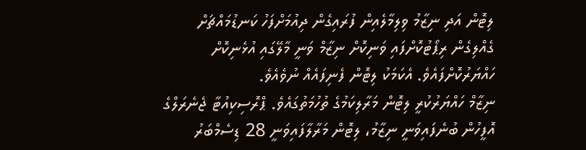ލިޓޮން އަދި ނިޒާމު ވިލިމާލެއިން ފުރައިގެން ދިއުމަށްފަހު ކަނޑުމައްޗަށް ގެއްލިގެން ރިޕޯޓުކޮށްފައި ވަނިކޮށް ނިޒާމް ވަނީ މާލޭގައި އުޅެނިކޮށް ހައްޔަރުކޮށްފައެވެ. އެކަމަކު ލިޓޮން ފެނިފައެއް ނުވެއެވެ.
ނިޒާމް ހައްޔަރުކުރީ ލިޓޮން މަރާލިކަމުގެ ތުހުމަތުގައެވެ. ޕްރޮސިކިއުޓާ ޖެނެރަލްގެ އޮފީހުން ބުނެފައިވަނީ ނިޒާމު، ލިޓޮން މަރާލާފައިވަނީ 28 ޑިސެމްބަރު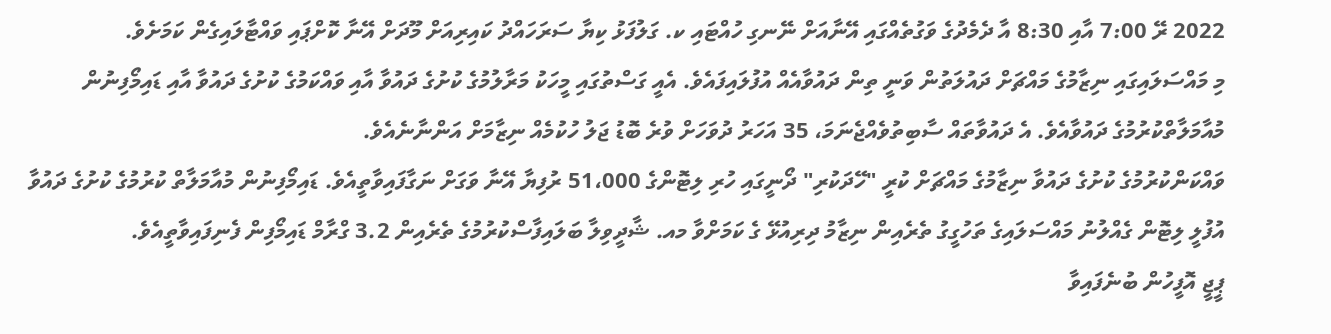2022 ރޭ 7:00 އާއި 8:30 އާ ދެމެދުގެ ވަގުތެއްގައި އޭނާއަށް ނޭނގި ހުއްޓައި ކ. ގަލުފަޅު ކިޔާ ސަރަހައްދު ކައިރިއަށް މޫދަށް އޭނާ ކޮށްޕައި ވައްޓާލައިގެން ކަމަށެވެ.
މި މައްސަލައިގައި ނިޒާމުގެ މައްޗަށް ދައުލަތުން ވަނީ ތިން ދައުވާއެއް އުފުލައިފައެވެ. އެއީ ގަސްތުގައި މީހަކު މަރާލުމުގެ ކުށުގެ ދައުވާ އާއި ވައްކަމުގެ ކުށުގެ ދައުވާ އާއި ޑައިމޯފިނުން މުއާމަލާތްކުރުމުގެ ދައުވާއެވެ. އެ ދައުވާތައް ސާބިތުވެއްޖެނަމަ، 35 އަހަރު ދުވަހަށް ވުރެ ބޮޑު ޖަލު ހުކުމެއް ނިޒާމަށް އަންނާނެއެވެ.
ވައްކަންކުރުމުގެ ކުށުގެ ދައުވާ ނިޒާމުގެ މައްޗަށް ކުރީ "ހޭދަކުރި" ދޯނީގައި ހުރި ލިޓޮންގެ 51،000 ރުފިޔާ އޭނާ ވަގަށް ނަގާފައިވާތީއެވެ. ޑައިމޯފިނުން މުއާމަލާތް ކުރުމުގެ ކުށުގެ ދައުވާ އުފުލީ ލިޓޮން ގެއްލުނު މައްސަލައިގެ ތަހުގީގު ތެރެއިން ނިޒާމު ދިރިއުޅޭ ގެ ކަމަށްވާ މއ. ޝާދީވިލާ ބަލައިފާސްކުރުމުގެ ތެރެއިން 3.2 ގްރާމް ޑައިމޯފިން ފެނިފައިވާތީއެވެ.
ޕީޖީ އޮފީހުން ބުނެފައިވާ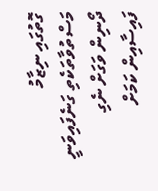ގޮތުގައި ނިޒާމު މަސްތުވާތަކެތި ގަނެފައިވަނީ ދޯނިން ވަގަށް ނެގި ފައިސާއިން ކަމަށް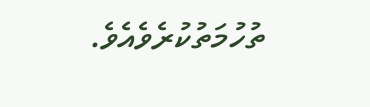ތުހުމަތުކުރެވެއެވެ.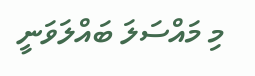މި މައްސަލަ ބައްލަވަނީ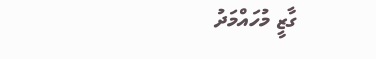ގާޒީ މުހައްމަދު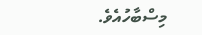މިސްބާހުއެވެ.